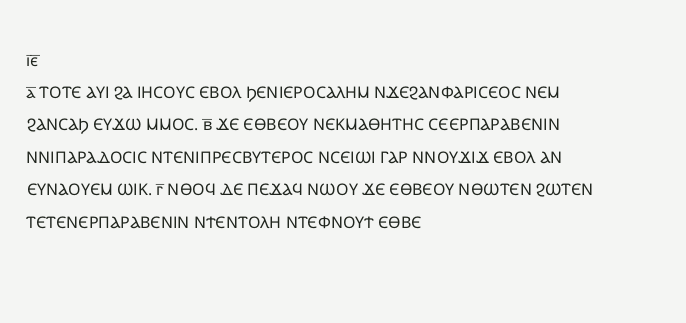ⲓ̅ⲉ̅
ⲁ̅ ⲦⲞⲦⲈ ⲀⲨⲒ ϨⲀ ⲒⲎⲤⲞⲨⲤ ⲈⲂⲞⲖ ϦⲈⲚⲒⲈⲢⲞⲤⲀⲖⲎⲘ ⲚϪⲈϨⲀⲚⲪⲀⲢⲒⲤⲈⲞⲤ ⲚⲈⲘ ϨⲀⲚⲤⲀϦ ⲈⲨϪⲰ ⲘⲘⲞⲤ. ⲃ̅ ϪⲈ ⲈⲐⲂⲈⲞⲨ ⲚⲈⲔⲘⲀⲐⲎⲦⲎⲤ ⲤⲈⲈⲢⲠⲀⲢⲀⲂⲈⲚⲒⲚ ⲚⲚⲒⲠⲀⲢⲀⲆⲞⲤⲒⲤ ⲚⲦⲈⲚⲒⲠⲢⲈⲤⲂⲨⲦⲈⲢⲞⲤ ⲚⲤⲈⲒⲰⲒ ⲄⲀⲢ ⲚⲚⲞⲨϪⲒϪ ⲈⲂⲞⲖ ⲀⲚ ⲈⲨⲚⲀⲞⲨⲈⲘ ⲰⲒⲔ. ⲅ̅ ⲚⲐⲞϤ ⲆⲈ ⲠⲈϪⲀϤ ⲚⲰⲞⲨ ϪⲈ ⲈⲐⲂⲈⲞⲨ ⲚⲐⲰⲦⲈⲚ ϨⲰⲦⲈⲚ ⲦⲈⲦⲈⲚⲈⲢⲠⲀⲢⲀⲂⲈⲚⲒⲚ ⲚϮⲈⲚⲦⲞⲖⲎ ⲚⲦⲈⲪⲚⲞⲨϮ ⲈⲐⲂⲈ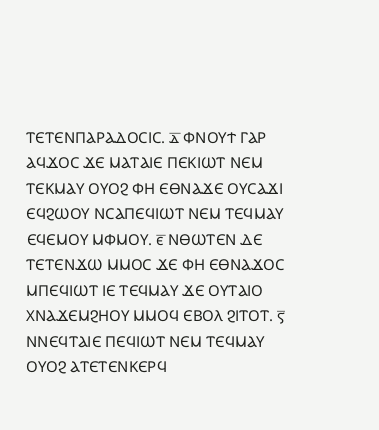ⲦⲈⲦⲈⲚⲠⲀⲢⲀⲆⲞⲤⲒⲤ. ⲇ̅ ⲪⲚⲞⲨϮ ⲄⲀⲢ ⲀϤϪⲞⲤ ϪⲈ ⲘⲀⲦⲀⲒⲈ ⲠⲈⲔⲒⲰⲦ ⲚⲈⲘ ⲦⲈⲔⲘⲀⲨ ⲞⲨⲞϨ ⲪⲎ ⲈⲐⲚⲀϪⲈ ⲞⲨⲤⲀϪⲒ ⲈϤϨⲰⲞⲨ ⲚⲤⲀⲠⲈϤⲒⲰⲦ ⲚⲈⲘ ⲦⲈϤⲘⲀⲨ ⲈϤⲈⲘⲞⲨ ⲘⲪⲘⲞⲨ. ⲉ̅ ⲚⲐⲰⲦⲈⲚ ⲆⲈ ⲦⲈⲦⲈⲚϪⲰ ⲘⲘⲞⲤ ϪⲈ ⲪⲎ ⲈⲐⲚⲀϪⲞⲤ ⲘⲠⲈϤⲒⲰⲦ ⲒⲈ ⲦⲈϤⲘⲀⲨ ϪⲈ ⲞⲨⲦⲀⲒⲞ ⲬⲚⲀϪⲈⲘϨⲎⲞⲨ ⲘⲘⲞϤ ⲈⲂⲞⲖ ϨⲒⲦⲞⲦ. ⲋ̅ ⲚⲚⲈϤⲦⲀⲒⲈ ⲠⲈϤⲒⲰⲦ ⲚⲈⲘ ⲦⲈϤⲘⲀⲨ ⲞⲨⲞϨ ⲀⲦⲈⲦⲈⲚⲔⲈⲢϤ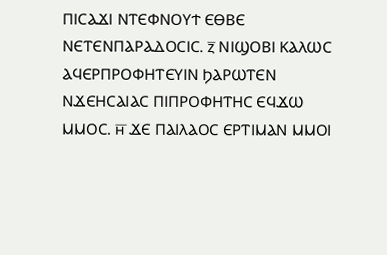ⲠⲒⲤⲀϪⲒ ⲚⲦⲈⲪⲚⲞⲨϮ ⲈⲐⲂⲈ ⲚⲈⲦⲈⲚⲠⲀⲢⲀⲆⲞⲤⲒⲤ. ⲍ̅ ⲚⲒϢⲞⲂⲒ ⲔⲀⲖⲰⲤ ⲀϤⲈⲢⲠⲢⲞⲪⲎⲦⲈⲨⲒⲚ ϦⲀⲢⲰⲦⲈⲚ ⲚϪⲈⲎⲤⲀⲒⲀⲤ ⲠⲒⲠⲢⲞⲪⲎⲦⲎⲤ ⲈϤϪⲰ ⲘⲘⲞⲤ. ⲏ̅ ϪⲈ ⲠⲀⲒⲖⲀⲞⲤ ⲈⲢⲦⲒⲘⲀⲚ ⲘⲘⲞⲒ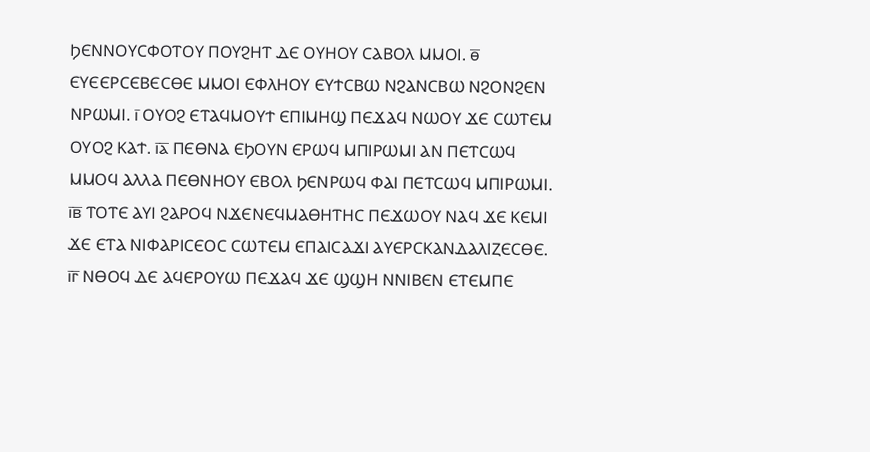ϦⲈⲚⲚⲞⲨⲤⲪⲞⲦⲞⲨ ⲠⲞⲨϨⲎⲦ ⲆⲈ ⲞⲨⲎⲞⲨ ⲤⲀⲂⲞⲖ ⲘⲘⲞⲒ. ⲑ̅ ⲈⲨⲈⲈⲢⲤⲈⲂⲈⲤⲐⲈ ⲘⲘⲞⲒ ⲈⲪⲖⲎⲞⲨ ⲈⲨϮⲤⲂⲰ ⲚϨⲀⲚⲤⲂⲰ ⲚϨⲞⲚϨⲈⲚ ⲚⲢⲰⲘⲒ. ⲓ̅ ⲞⲨⲞϨ ⲈⲦⲀϤⲘⲞⲨϮ ⲈⲠⲒⲘⲎϢ ⲠⲈϪⲀϤ ⲚⲰⲞⲨ ϪⲈ ⲤⲰⲦⲈⲘ ⲞⲨⲞϨ ⲔⲀϮ. ⲓ̅ⲁ̅ ⲠⲈⲐⲚⲀ ⲈϦⲞⲨⲚ ⲈⲢⲰϤ ⲘⲠⲒⲢⲰⲘⲒ ⲀⲚ ⲠⲈⲦⲤⲰϤ ⲘⲘⲞϤ ⲀⲖⲖⲀ ⲠⲈⲐⲚⲎⲞⲨ ⲈⲂⲞⲖ ϦⲈⲚⲢⲰϤ ⲪⲀⲒ ⲠⲈⲦⲤⲰϤ ⲘⲠⲒⲢⲰⲘⲒ. ⲓ̅ⲃ̅ ⲦⲞⲦⲈ ⲀⲨⲒ ϨⲀⲢⲞϤ ⲚϪⲈⲚⲈϤⲘⲀⲐⲎⲦⲎⲤ ⲠⲈϪⲰⲞⲨ ⲚⲀϤ ϪⲈ ⲔⲈⲘⲒ ϪⲈ ⲈⲦⲀ ⲚⲒⲪⲀⲢⲒⲤⲈⲞⲤ ⲤⲰⲦⲈⲘ ⲈⲠⲀⲒⲤⲀϪⲒ ⲀⲨⲈⲢⲤⲔⲀⲚⲆⲀⲖⲒⲌⲈⲤⲐⲈ. ⲓ̅ⲅ̅ ⲚⲐⲞϤ ⲆⲈ ⲀϤⲈⲢⲞⲨⲰ ⲠⲈϪⲀϤ ϪⲈ ϢϢⲎ ⲚⲚⲒⲂⲈⲚ ⲈⲦⲈⲘⲠⲈ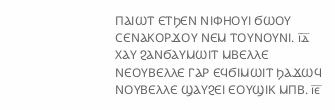ⲠⲀⲒⲰⲦ ⲈⲦϦⲈⲚ ⲚⲒⲪⲎⲞⲨⲒ ϬⲰⲞⲨ ⲤⲈⲚⲀⲔⲞⲢϪⲞⲨ ⲚⲈⲘ ⲦⲞⲨⲚⲞⲨⲚⲒ. ⲓ̅ⲇ̅ ⲬⲀⲨ ϨⲀⲚϬⲀⲨⲘⲰⲒⲦ ⲘⲂⲈⲖⲖⲈ ⲚⲈⲞⲨⲂⲈⲖⲖⲈ ⲄⲀⲢ ⲈϤϬⲒⲘⲰⲒⲦ ϦⲀϪⲰϤ ⲚⲞⲨⲂⲈⲖⲖⲈ ϢⲀⲨϨⲈⲒ ⲈⲞⲨϢⲒⲔ ⲘⲠⲂ. ⲓ̅ⲉ̅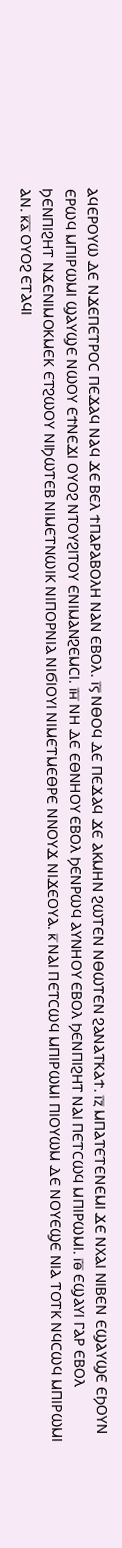ⲀϤⲈⲢⲞⲨⲰ ⲆⲈ ⲚϪⲈⲠⲈⲦⲢⲞⲤ ⲠⲈϪⲀϤ ⲚⲀϤ ϪⲈ ⲂⲈⲖ ϮⲠⲀⲢⲀⲂⲞⲖⲎ ⲚⲀⲚ ⲈⲂⲞⲖ. ⲓ̅ⲋ̅ ⲚⲐⲞϤ ⲆⲈ ⲠⲈϪⲀϤ ϪⲈ ⲀⲔⲘⲎⲚ ϨⲰⲦⲈⲚ ⲚⲐⲰⲦⲈⲚ ϨⲀⲚⲀⲦⲔⲀϮ. ⲓ̅ⲍ̅ ⲘⲠⲀⲦⲈⲦⲈⲚⲈⲘⲒ ϪⲈ ⲚⲬⲀⲒ ⲚⲒⲂⲈⲚ ⲈϢⲀⲨϢⲈ ⲈϦⲞⲨⲚ ⲈⲢⲰϤ ⲘⲠⲒⲢⲰⲘⲒ ϢⲀⲨϢⲈ ⲚⲰⲞⲨ ⲈϮⲚⲈϪⲒ ⲞⲨⲞϨ ⲚⲦⲞⲨϨⲒⲦⲞⲨ ⲈⲚⲒⲘⲀⲚϨⲈⲘⲤⲒ. ⲓ̅ⲏ̅ ⲚⲎ ⲆⲈ ⲈⲐⲚⲎⲞⲨ ⲈⲂⲞⲖ ϦⲈⲚⲢⲰϤ ⲀⲨⲚⲎⲞⲨ ⲈⲂⲞⲖ ϦⲈⲚⲠⲒϨⲎⲦ ⲚⲀⲒ ⲠⲈⲦⲤⲰϤ ⲘⲠⲒⲢⲰⲘⲒ. ⲓ̅ⲑ̅ ⲈϢⲀⲨⲒ ⲄⲀⲢ ⲈⲂⲞⲖ ϦⲈⲚⲠⲒϨⲎⲦ ⲚϪⲈⲚⲒⲘⲞⲔⲘⲈⲔ ⲈⲦϨⲰⲞⲨ ⲚⲒϦⲰⲦⲈⲂ ⲚⲒⲘⲈⲦⲚⲰⲒⲔ ⲚⲒⲠⲞⲢⲚⲒⲀ ⲚⲒϬⲒⲞⲨⲒ ⲚⲒⲘⲈⲦⲘⲈⲐⲢⲈ ⲚⲚⲞⲨϪ ⲚⲒϪⲈⲞⲨⲀ. ⲕ̅ ⲚⲀⲒ ⲠⲈⲦⲤⲰϤ ⲘⲠⲒⲢⲰⲘⲒ ⲠⲒⲞⲨⲰⲘ ⲆⲈ ⲚⲞⲨⲈϢⲈ ⲚⲒⲀ ⲦⲞⲦⲔ ⲚϤⲤⲰϤ ⲘⲠⲒⲢⲰⲘⲒ ⲀⲚ. ⲕ̅ⲁ̅ ⲞⲨⲞϨ ⲈⲦⲀϤⲒ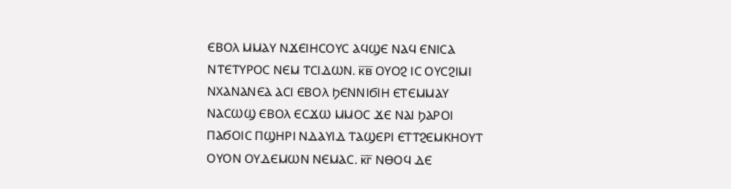ⲈⲂⲞⲖ ⲘⲘⲀⲨ ⲚϪⲈⲒⲎⲤⲞⲨⲤ ⲀϤϢⲈ ⲚⲀϤ ⲈⲚⲒⲤⲀ ⲚⲦⲈⲦⲨⲢⲞⲤ ⲚⲈⲘ ⲦⲤⲒⲆⲰⲚ. ⲕ̅ⲃ̅ ⲞⲨⲞϨ ⲒⲤ ⲞⲨⲤϨⲒⲘⲒ ⲚⲬⲀⲚⲀⲚⲈⲀ ⲀⲤⲒ ⲈⲂⲞⲖ ϦⲈⲚⲚⲒϬⲒⲎ ⲈⲦⲈⲘⲘⲀⲨ ⲚⲀⲤⲰϢ ⲈⲂⲞⲖ ⲈⲤϪⲰ ⲘⲘⲞⲤ ϪⲈ ⲚⲀⲒ ϦⲀⲢⲞⲒ ⲠⲀϬⲞⲒⲤ ⲠϢⲎⲢⲒ ⲚⲆⲀⲨⲒⲆ ⲦⲀϢⲈⲢⲒ ⲈⲦⲦϨⲈⲘⲔⲎⲞⲨⲦ ⲞⲨⲞⲚ ⲞⲨⲆⲈⲘⲰⲚ ⲚⲈⲘⲀⲤ. ⲕ̅ⲅ̅ ⲚⲐⲞϤ ⲆⲈ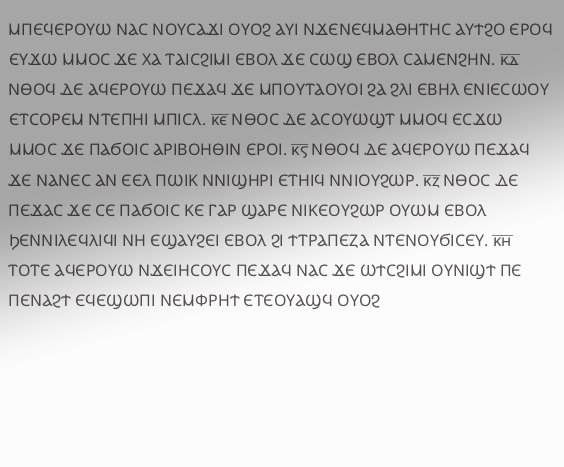ⲘⲠⲈϤⲈⲢⲞⲨⲰ ⲚⲀⲤ ⲚⲞⲨⲤⲀϪⲒ ⲞⲨⲞϨ ⲀⲨⲒ ⲚϪⲈⲚⲈϤⲘⲀⲐⲎⲦⲎⲤ ⲀⲨϮϨⲞ ⲈⲢⲞϤ ⲈⲨϪⲰ ⲘⲘⲞⲤ ϪⲈ ⲬⲀ ⲦⲀⲒⲤϨⲒⲘⲒ ⲈⲂⲞⲖ ϪⲈ ⲤⲰϢ ⲈⲂⲞⲖ ⲤⲀⲘⲈⲚϨⲎⲚ. ⲕ̅ⲇ̅ ⲚⲐⲞϤ ⲆⲈ ⲀϤⲈⲢⲞⲨⲰ ⲠⲈϪⲀϤ ϪⲈ ⲘⲠⲞⲨⲦⲀⲞⲨⲞⲒ ϨⲀ ϨⲖⲒ ⲈⲂⲎⲖ ⲈⲚⲒⲈⲤⲰⲞⲨ ⲈⲦⲤⲞⲢⲈⲘ ⲚⲦⲈⲠⲎⲒ ⲘⲠⲒⲤⲖ. ⲕ̅ⲉ̅ ⲚⲐⲞⲤ ⲆⲈ ⲀⲤⲞⲨⲰϢⲦ ⲘⲘⲞϤ ⲈⲤϪⲰ ⲘⲘⲞⲤ ϪⲈ ⲠⲀϬⲞⲒⲤ ⲀⲢⲒⲂⲞⲎⲐⲒⲚ ⲈⲢⲞⲒ. ⲕ̅ⲋ̅ ⲚⲐⲞϤ ⲆⲈ ⲀϤⲈⲢⲞⲨⲰ ⲠⲈϪⲀϤ ϪⲈ ⲚⲀⲚⲈⲤ ⲀⲚ ⲈⲈⲖ ⲠⲰⲒⲔ ⲚⲚⲒϢⲎⲢⲒ ⲈⲦⲎⲒϤ ⲚⲚⲒⲞⲨϨⲰⲢ. ⲕ̅ⲍ̅ ⲚⲐⲞⲤ ⲆⲈ ⲠⲈϪⲀⲤ ϪⲈ ⲤⲈ ⲠⲀϬⲞⲒⲤ ⲔⲈ ⲄⲀⲢ ϢⲀⲢⲈ ⲚⲒⲔⲈⲞⲨϨⲰⲢ ⲞⲨⲰⲘ ⲈⲂⲞⲖ ϦⲈⲚⲚⲒⲖⲈϤⲖⲒϤⲒ ⲚⲎ ⲈϢⲀⲨϨⲈⲒ ⲈⲂⲞⲖ ϨⲒ ϮⲦⲢⲀⲠⲈⲌⲀ ⲚⲦⲈⲚⲞⲨϬⲒⲤⲈⲨ. ⲕ̅ⲏ̅ ⲦⲞⲦⲈ ⲀϤⲈⲢⲞⲨⲰ ⲚϪⲈⲒⲎⲤⲞⲨⲤ ⲠⲈϪⲀϤ ⲚⲀⲤ ϪⲈ ⲰϮⲤϨⲒⲘⲒ ⲞⲨⲚⲒϢϮ ⲠⲈ ⲠⲈⲚⲀϨϮ ⲈϤⲈϢⲰⲠⲒ ⲚⲈⲘⲪⲢⲎϮ ⲈⲦⲈⲞⲨⲀϢϤ ⲞⲨⲞϨ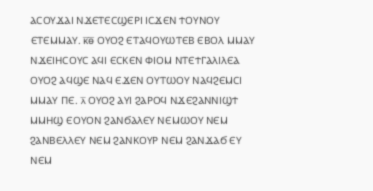ⲀⲤⲞⲨϪⲀⲒ ⲚϪⲈⲦⲈⲤϢⲈⲢⲒ ⲒⲤϪⲈⲚ ϮⲞⲨⲚⲞⲨ ⲈⲦⲈⲘⲘⲀⲨ. ⲕ̅ⲑ̅ ⲞⲨⲞϨ ⲈⲦⲀϤⲞⲨⲰⲦⲈⲂ ⲈⲂⲞⲖ ⲘⲘⲀⲨ ⲚϪⲈⲒⲎⲤⲞⲨⲤ ⲀϤⲒ ⲈⲤⲔⲈⲚ ⲪⲒⲞⲘ ⲚⲦⲈϮⲄⲀⲖⲒⲖⲈⲀ ⲞⲨⲞϨ ⲀϤϢⲈ ⲚⲀϤ ⲈϪⲈⲚ ⲞⲨⲦⲰⲞⲨ ⲚⲀϤϨⲈⲘⲤⲒ ⲘⲘⲀⲨ ⲠⲈ. ⲗ̅ ⲞⲨⲞϨ ⲀⲨⲒ ϨⲀⲢⲞϤ ⲚϪⲈϨⲀⲚⲚⲒϢϮ ⲘⲘⲎϢ ⲈⲞⲨⲞⲚ ϨⲀⲚϬⲀⲖⲈⲨ ⲚⲈⲘⲰⲞⲨ ⲚⲈⲘ ϨⲀⲚⲂⲈⲖⲖⲈⲨ ⲚⲈⲘ ϨⲀⲚⲔⲞⲨⲢ ⲚⲈⲘ ϨⲀⲚϪⲀϬ ⲈⲨ ⲚⲈⲘ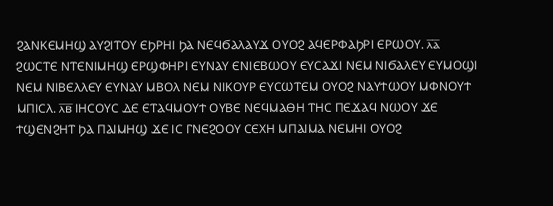ϨⲀⲚⲔⲈⲘⲎϢ ⲀⲨϨⲒⲦⲞⲨ ⲈϦⲢⲎⲒ ϦⲀ ⲚⲈϤϬⲀⲖⲀⲨϪ ⲞⲨⲞϨ ⲀϤⲈⲢⲪⲀϦⲢⲒ ⲈⲢⲰⲞⲨ. ⲗ̅ⲁ̅ ϨⲰⲤⲦⲈ ⲚⲦⲈⲚⲒⲘⲎϢ ⲈⲢϢⲪⲎⲢⲒ ⲈⲨⲚⲀⲨ ⲈⲚⲒⲈⲂⲰⲞⲨ ⲈⲨⲤⲀϪⲒ ⲚⲈⲘ ⲚⲒϬⲀⲖⲈⲨ ⲈⲨⲘⲞϢⲒ ⲚⲈⲘ ⲚⲒⲂⲈⲖⲖⲈⲨ ⲈⲨⲚⲀⲨ ⲘⲂⲞⲖ ⲚⲈⲘ ⲚⲒⲔⲞⲨⲢ ⲈⲨⲤⲰⲦⲈⲘ ⲞⲨⲞϨ ⲚⲀⲨϮⲰⲞⲨ ⲘⲪⲚⲞⲨϮ ⲘⲠⲒⲤⲖ. ⲗ̅ⲃ̅ ⲒⲎⲤⲞⲨⲤ ⲆⲈ ⲈⲦⲀϤⲘⲞⲨϮ ⲞⲨⲂⲈ ⲚⲈϤⲘⲀⲐⲎ ⲦⲎⲤ ⲠⲈϪⲀϤ ⲚⲰⲞⲨ ϪⲈ ϮϢⲈⲚϨⲎⲦ ϦⲀ ⲠⲀⲒⲘⲎϢ ϪⲈ ⲒⲤ ⲄⲚⲈϨⲞⲞⲨ ⲤⲈⲬⲎ ⲘⲠⲀⲒⲘⲀ ⲚⲈⲘⲎⲒ ⲞⲨⲞϨ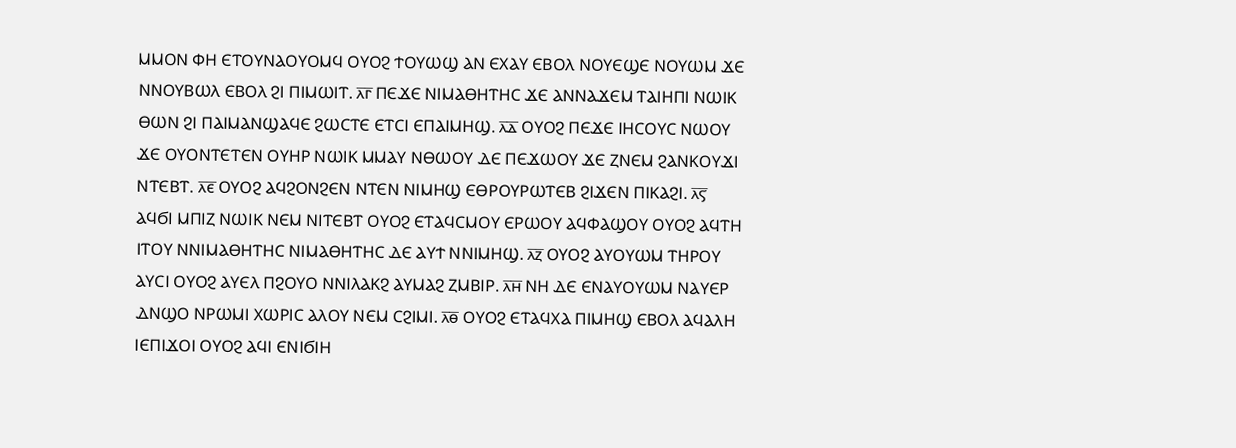ⲘⲘⲞⲚ ⲪⲎ ⲈⲦⲞⲨⲚⲀⲞⲨⲞⲘϤ ⲞⲨⲞϨ ϮⲞⲨⲰϢ ⲀⲚ ⲈⲬⲀⲨ ⲈⲂⲞⲖ ⲚⲞⲨⲈϢⲈ ⲚⲞⲨⲰⲘ ϪⲈ ⲚⲚⲞⲨⲂⲰⲖ ⲈⲂⲞⲖ ϨⲒ ⲠⲒⲘⲰⲒⲦ. ⲗ̅ⲅ̅ ⲠⲈϪⲈ ⲚⲒⲘⲀⲐⲎⲦⲎⲤ ϪⲈ ⲀⲚⲚⲀϪⲈⲘ ⲦⲀⲒⲎⲠⲒ ⲚⲰⲒⲔ ⲐⲰⲚ ϨⲒ ⲠⲀⲒⲘⲀⲚϢⲀϤⲈ ϨⲰⲤⲦⲈ ⲈⲦⲤⲒ ⲈⲠⲀⲒⲘⲎϢ. ⲗ̅ⲇ̅ ⲞⲨⲞϨ ⲠⲈϪⲈ ⲒⲎⲤⲞⲨⲤ ⲚⲰⲞⲨ ϪⲈ ⲞⲨⲞⲚⲦⲈⲦⲈⲚ ⲞⲨⲎⲢ ⲚⲰⲒⲔ ⲘⲘⲀⲨ ⲚⲐⲰⲞⲨ ⲆⲈ ⲠⲈϪⲰⲞⲨ ϪⲈ ⲌⲚⲈⲘ ϨⲀⲚⲔⲞⲨϪⲒ ⲚⲦⲈⲂⲦ. ⲗ̅ⲉ̅ ⲞⲨⲞϨ ⲀϤϨⲞⲚϨⲈⲚ ⲚⲦⲈⲚ ⲚⲒⲘⲎϢ ⲈⲐⲢⲞⲨⲢⲰⲦⲈⲂ ϨⲒϪⲈⲚ ⲠⲒⲔⲀϨⲒ. ⲗ̅ⲋ̅ ⲀϤϬⲒ ⲘⲠⲒⲌ ⲚⲰⲒⲔ ⲚⲈⲘ ⲚⲒⲦⲈⲂⲦ ⲞⲨⲞϨ ⲈⲦⲀϤⲤⲘⲞⲨ ⲈⲢⲰⲞⲨ ⲀϤⲪⲀϢⲞⲨ ⲞⲨⲞϨ ⲀϤⲦⲎ ⲒⲦⲞⲨ ⲚⲚⲒⲘⲀⲐⲎⲦⲎⲤ ⲚⲒⲘⲀⲐⲎⲦⲎⲤ ⲆⲈ ⲀⲨϮ ⲚⲚⲒⲘⲎϢ. ⲗ̅ⲍ̅ ⲞⲨⲞϨ ⲀⲨⲞⲨⲰⲘ ⲦⲎⲢⲞⲨ ⲀⲨⲤⲒ ⲞⲨⲞϨ ⲀⲨⲈⲖ ⲠϨⲞⲨⲞ ⲚⲚⲒⲖⲀⲔϨ ⲀⲨⲘⲀϨ ⲌⲘⲂⲒⲢ. ⲗ̅ⲏ̅ ⲚⲎ ⲆⲈ ⲈⲚⲀⲨⲞⲨⲰⲘ ⲚⲀⲨⲈⲢ ⲆⲚϢⲞ ⲚⲢⲰⲘⲒ ⲬⲰⲢⲒⲤ ⲀⲖⲞⲨ ⲚⲈⲘ ⲤϨⲒⲘⲒ. ⲗ̅ⲑ̅ ⲞⲨⲞϨ ⲈⲦⲀϤⲬⲀ ⲠⲒⲘⲎϢ ⲈⲂⲞⲖ ⲀϤⲀⲖⲎ ⲒⲈⲠⲒϪⲞⲒ ⲞⲨⲞϨ ⲀϤⲒ ⲈⲚⲒϬⲒⲎ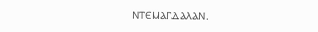ⲚⲦⲈⲘⲀⲄⲆⲀⲖⲀⲚ.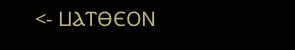<- ⳘⲀⲦⲐⲈⲞⲚ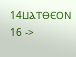14ⳘⲀⲦⲐⲈⲞⲚ 16 ->